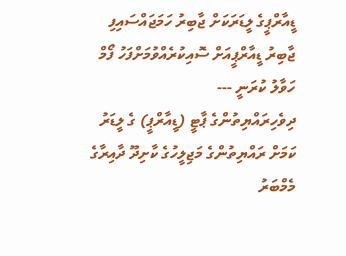ޑީއާރްޕީގެ ލީޑަރަކަށް ޖާބިރު ހަމަޖައްސައިފި
ޖާބިރު ޑީއާރްޕީއަށް ސޮއިކުރެއްވުމަށްފަހު ފޯމް ހަވާލު ކުރަނީ ---
ދިވެހިރައްޔިތުންގެ ޕާޓީ (ޑީއާރްޕީ) ގެ ލީޑަރު ކަމަށް ރައްޔިތުންގެ މަޖިލީހުގެ ކާށިދޫ ދާއިރާގެ މެމްބަރު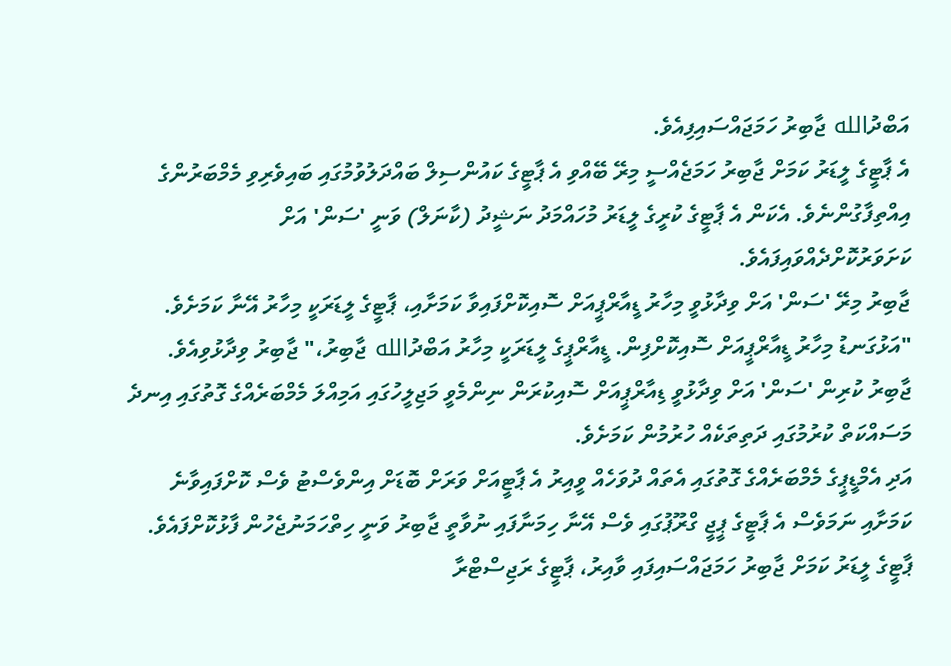އަބްދުالله ޖާބިރު ހަމަޖައްސައިފިއެވެ.
އެ ޕާޓީގެ ލީޑަރު ކަމަށް ޖާބިރު ހަމަޖެއްސީ މިރޭ ބޭއްވި އެ ޕާޓީގެ ކައުންސިލް ބައްދަލުވުމުގައި ބައިވެރިވި މެމްބަރުންގެ އިއްތިފާގުންނެވެ. އެކަން އެ ޕާޓީގެ ކުރީގެ ލީޑަރު މުހައްމަދު ނަޝީދު (ކާނަލް) ވަނީ 'ސަން' އަށް ކަށަވަރުކޮށްދެއްވައިފައެވެ.
ޖާބިރު މިރޭ 'ސަން' އަށް ވިދާޅުވީ މިހާރު ޑީއާރްޕީއަށް ސޮއިކޮށްފައިވާ ކަމަށާއި، ޕާޓީގެ ލީޑަރަކީ މިހާރު އޭނާ ކަމަށެވެ.
"އަޅުގަނޑު މިހާރު ޑީއާރްޕީއަށް ސޮއިކޮށްފިން. ޑީއާރްޕީގެ ލީޑަރަކީ މިހާރު އަބްދުالله ޖާބިރު،" ޖާބިރު ވިދާޅުވިއެވެ.
ޖާބިރު ކުރިން 'ސަން' އަށް ވިދާޅުވީ ޑިއާރްޕީއަށް ސޮއިކުރަން ނިންމެވީ މަޖިލީހުގައި އަމިއްލަ މެމްބަރެއްގެ ގޮތުގައި އިނދެ މަސައްކަތް ކުރުމުގައި ދަތިތަކެއް ހުރުމުން ކަމަށެވެ.
އަދި އެމްޑީޕީގެ މެމްބަރެއްގެ ގޮތުގައި އެތައް ދުވަހެއް ވީއިރު އެ ޕާޓީއަށް ވަރަށް ބޮޑަށް އިންވެސްޓު ވެސް ކޮށްފައިވާނެ ކަމަށާއި ނަމަވެސް އެ ޕާޓީގެ ޕީޖީ ގްރޫޕުގައި ވެސް އޭނާ ހިމަނާފައި ނުވާތީ ޖާބިރު ވަނީ ހިތްހަމަނުޖެހުން ފާޅުކޮށްފައެވެ.
ޕާޓީގެ ލީޑަރު ކަމަށް ޖާބިރު ހަމަޖައްސައިފައި ވާއިރު، ޕާޓީގެ ރަޖިސްޓްރާ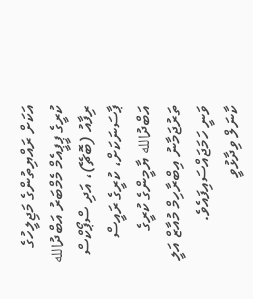އަކަށް ރައްޔިތުންގެ މަޖިލީހުގެ ކުރީގެ ޕީޕީއެމް މެމްބަރު އަބްދުالله ރިފާއު (ބޮޗޭ)، އަދި ސްޕޯކްސް ޕާސަނަކަށް، ކުރީގެ ރައީސް އަބްދުالله ޔާމީންގެ ކުރީގެ ތަރުޖަމާނު އިބްރާހިމް މުއާޒް އަލީ ވަނީ ހަމަޖައްސައިފައެވެ.
ކާނަލް ވިދާޅުވީ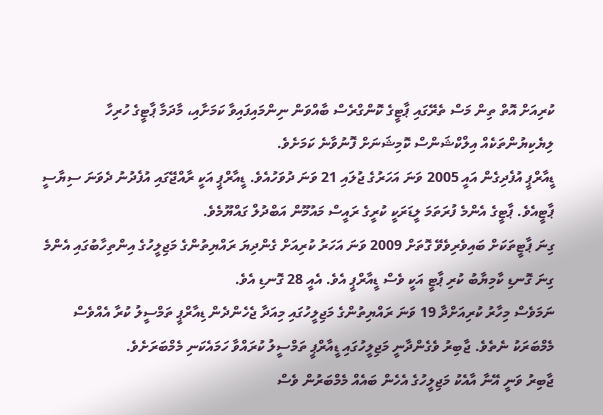ކުރިއަށް އޮތް ތިން މަސް ތެރޭގައި ޕާޓީގެ ކޮންގްރެސް ބާއްވަން ނިންމައިފައިވާ ކަމަށާއި، މާދަމާ ޕާޓީގެ ހުރިހާ ލިޔެކިޔުންތަކެއް އިލްކްޝަންސް ކޮމިޝަނަށް ފޮނުވާނެ ކަމަށެވެ.
ޑީއާރްޕީ އުފެދިގެން އައީ 2005 ވަނަ އަހަރުގެ ޖުލައި 21 ވަނަ ދުވަހުއެވެ. ޑީއާރްޕީ އަކީ ރާއްޖޭގައި އުފެދުނު ދެވަނަ ސިޔާސީ ޕާޓީއެވެ. ޕާޓީގެ އެންމެ ފުރަތަމަ ލީޑަރަކީ ކުރީގެ ރައީސް މައުމޫން އަބްދުލް ގައްޔޫމެވެ.
ގިނަ ޕާޓީތަކަށް ބައިވެރިވެވޭ ގޮތަށް 2009 ވަނަ އަހަރު ކުރިއަށް ގެންދިޔަ ރައްޔިތުންގެ މަޖިލީހުގެ އިންތިހާބުގައި އެންމެ ގިނަ ގޮނޑި ކާމިޔާބު ކުރި ޕާޓީ އަކީ ވެސް ޑީއާރްޕީ އެވެ. އެއީ 28 ގޮނޑި އެވެ.
ނަމަވެސް މިހާރު ކުރިއަށްދާ 19 ވަނަ ރައްޔިތުންގެ މަޖިލީހުގައި މިއަދާ ޖެހެންދެން ޑިއާރްޕީ ތަމްސީލު ކުރާ އެއްވެސް މެމްބަރަކު ނެތެވެ. ޖާބިރު ވެގެންދާނީ މަޖިލީހުގައި ޑީއާރްޕީ ތަމްސީލު ކުރައްވާ ހަމައެކަނި މެމްބަރަށެވެ.
ޖާބިރު ވަނީ އޭނާ އާއެކު މަޖިލީހުގެ އެހެން ބައެއް މެމްބަރުން ވެސް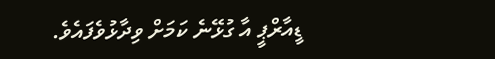ޑީއާރްޕީ އާ ގުޅޭނެ ކަމަށް ވިދާޅުވެފައެވެ.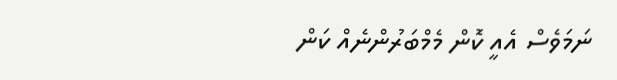ނަމަވެސް އެއީ ކޮން މެމްބަރުންނެއް ކަން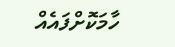ހާމަކޮށްފައެއް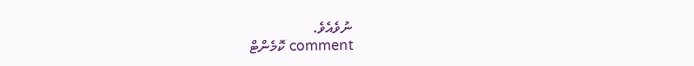ނުވެއެވެ.
comment ކޮމެންޓް